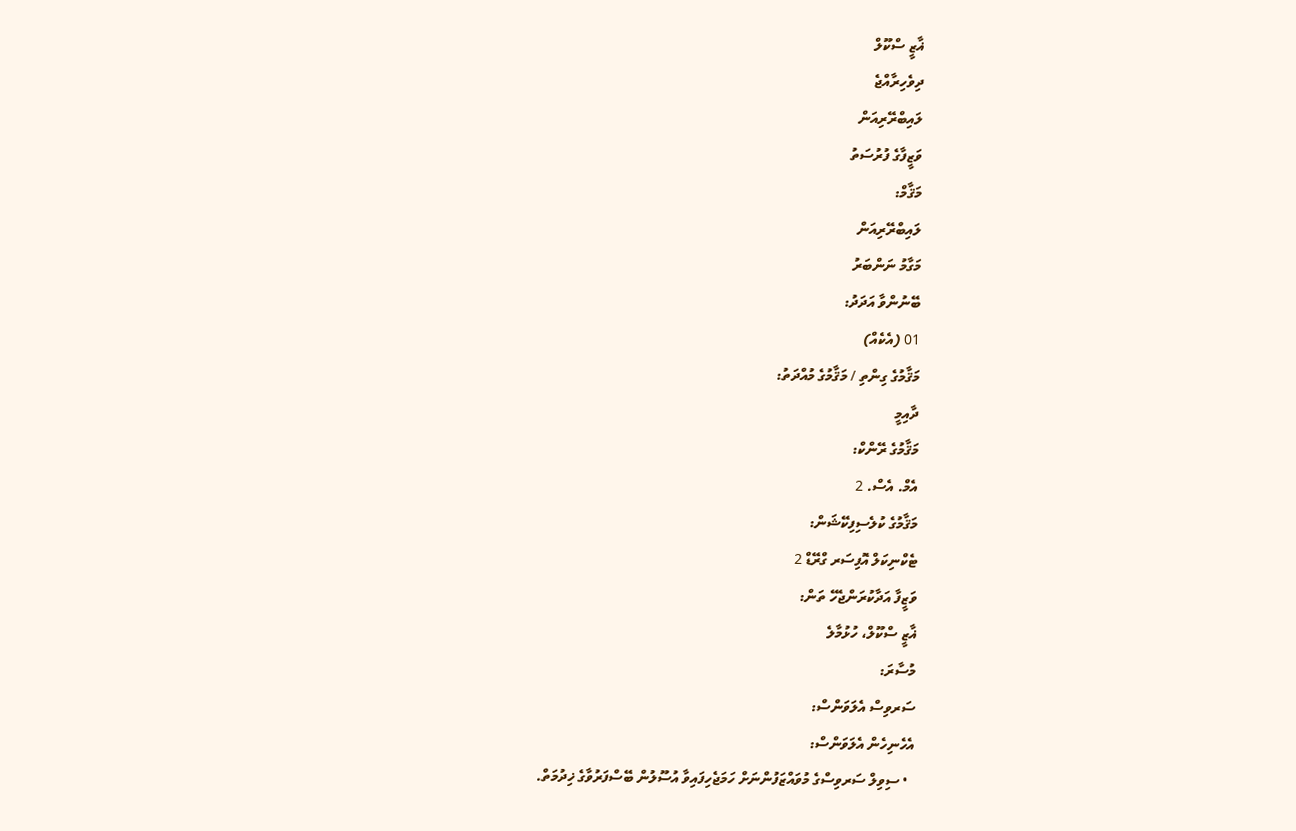ޣާޒީ ސްކޫލް
ދިވެހިރާއްޖެ
ލައިބްރޭރިއަން
ވަޒީފާގެ ފުރުސަތު
މަޤާމް:
ލައިބްރޭރިއަން
މަގާމު ނަންބަރު
ބޭނުންވާ އަދަދު:
01 (އެކެއް)
މަޤާމުގެ ގިންތި / މަޤާމުގެ މުއްދަތު:
ދާއިމީ
މަޤާމުގެ ރޭންކް:
އެމް. އެސް. 2
މަޤާމުގެ ކުލެސިފިކޭޝަން:
ޓެކްނިކަލް އޮފިސަރ ގްރޭޑް 2
ވަޒީފާ އަދާކުރަންޖެހޭ ތަން:
ޣާޒީ ސްކޫލް، ހުޅުމާލެ
މުސާރަ:
ސަރވިސް އެލަވަންސް:
އެހެނިހެން އެލަވަންސް:
  • ސިވިލް ސަރވިސްގެ މުވައްޒަފުންނަށް ހަމަޖެހިފައިވާ އުސޫލުން ބޭސްފަރުވާގެ ޚިދުމަތް.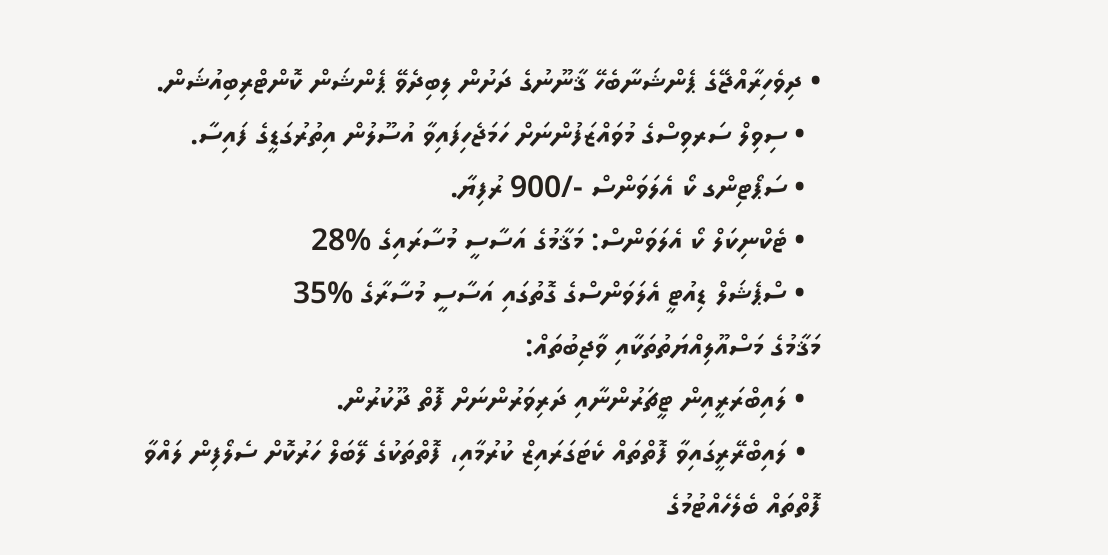• ދިވެހިރާއްޖޭގެ ޕެންޝަނާބެހޭ ޤާނޫނުގެ ދަށުން ލިބިދެވޭ ޕެންޝަން ކޮންޓްރިބިއުޝަން.
  • ސިވިލް ސަރވިސްގެ މުވައްޒަފުންނަށް ހަމަޖެހިފައިވާ އުސޫލުން އިތުރުގަޑީގެ ފައިސާ.
  • ސަޕޯޓިންގ ކޯ އެލަވަންސް -/900 ރުފިޔާ.
  • ޓެކްނިކަލް ކޯ އެލަވަންސް: މަޤާމުގެ އަސާސީ މުސާރައިގެ %28
  • ސްޕެޝަލް ޑިއުޓީ އެލަވަންސްގެ ގޮތުގައި އަސާސީ މުސާރާގެ %35
މަޤާމުގެ މަސްއޫލިއްޔަތުތަކާއި ވާޖިބުތައް:
  • ލައިބްރަރީއިން ޓީޗަރުންނާއި ދަރިވަރުންނަށް ފޮތް ދޫކުރުން.
  • ލައިބްރޭރީގައިވާ ފޮތްތައް ކެޓަގަރައިޒް ކުރުމާއި، ފޮތްތަކުގެ ލޭބަލް ހަރުކޮށް ސެލޯފިން ލައްވާ ފޮތްތައް ބެލެހެއްޓުމުގެ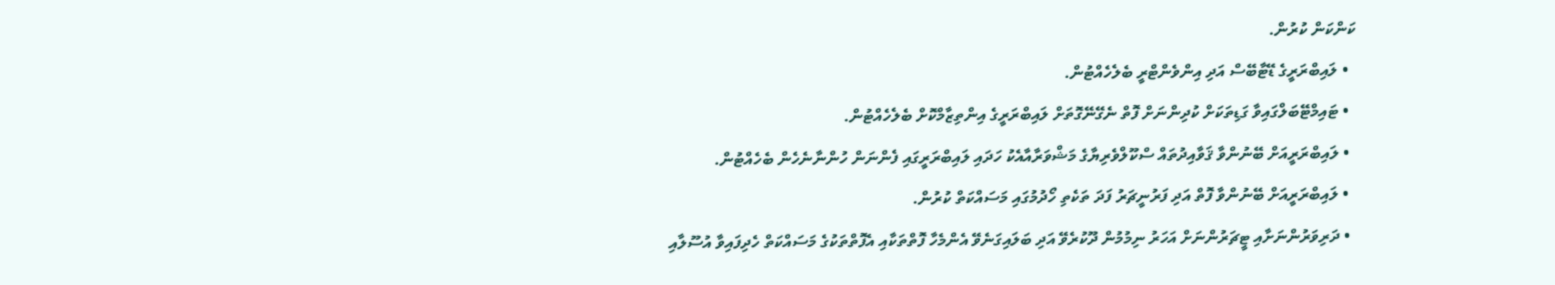ކަންކަން ކުރުން.
  • ލައިބްރަރީގެ ޑޭޓާބޭސް އަދި އިންވެންޓްރީ ބެލެހެއްޓުން.
  • ޓައިމްޓޭބަލްގައިވާ ގަޑިތަކަށް ކުދިންނަށް ފޮތް ނެގޭނޭގޮތަށް ލައިބްރަރީގެ އިންތިޒާމްކޮށް ބެލެހެއްޓުން.
  • ލައިބްރަރީއަށް ބޭނުންވާ ޤަވާއިދުތައް ސްކޫލްވެރިޔާގެ މަޝްވަރާއާއެކު ހަދައި ލައިބްރަރީގައި ފެންނަން ހުންނާނެހެން ބެހެއްޓުން.
  • ލައިބްރަރީއަށް ބޭނުންވާ ފޮތް އަދި ފަރުނީޗަރު ފަދަ ތަކެތި ހޯދުމުގައި މަސައްކަތް ކުރުން.
  • ދަރިވަރުންނަށާއި ޓީޗަރުންނަށް އަހަރު ނިމުމުން ދޫކުރެވޭ އަދި ބަލައިގަނެވޭ އެންމެހާ ފޮތްތަކާއި އެފޮތްތަކުގެ މަސައްކަތް ހެދިފައިވާ އުސޫލާއި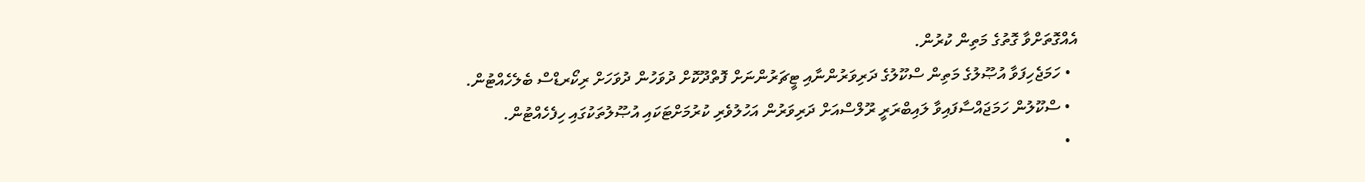އެއްގޮތަށްވާ ގޮތުގެ މަތިން ކުރުން.
  • ހަމަޖެހިފަވާ އުޞޫލުގެ މަތިން ސްކޫލުގެ ދަރިވަރުންނާއި ޓީޗަރުންނަށް ފޮތްދޫކޮށް ދުވަހުން ދުވަހަށް ރިކޯރޑްސް ބެލެހެއްޓުން.
  • ސްކޫލުން ހަމަޖައްސާފައިވާ ލައިބްރަރީ ރޫލްސްއަށް ދަރިވަރުން އަހުލުވެރި ކުރުމަށްޓަކައި އުޞޫލުތަކުގައި ހިފެހެއްޓުން.
  •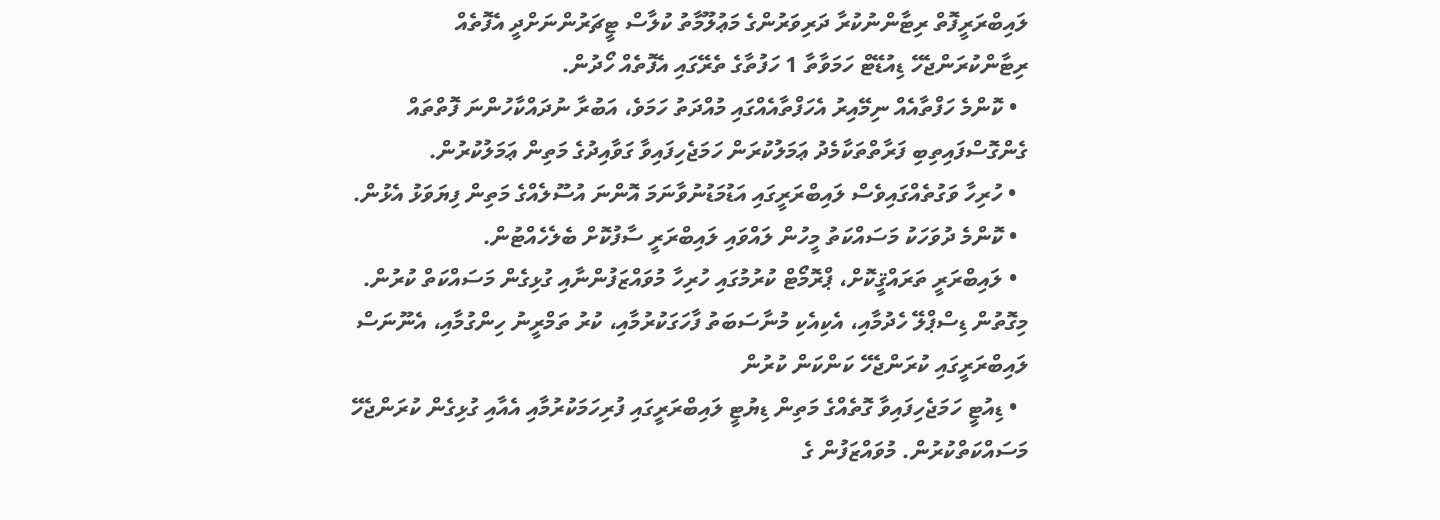ލައިބްރަރީފޮތް ރިޓާންނުކުރާ ދަރިވަރުންގެ މަޢުލޫމާތު ކުލާސް ޓީޗަރުންނަށްދީ އެފޮތެއް ރިޓާންކުރަންޖެހޭ ޑިއުޑޭޓް ހަމަވާތާ 1 ހަފުތާގެ ތެރޭގައި އެފޮތެއް ހޯދުން.
  • ކޮންމެ ހަފްތާއެއް ނިމޭއިރު އެހަފްތާއެއްގައި މުއްދަތު ހަމަވެ، އަބުރާ ނުދައްކާހުންނަ ފޮތްތައް ގެންގޮސްފައިތިބި ފަރާތްތަކާމެދު ޢަމަލުކުރަން ހަމަޖެހިފައިވާ ގަވާއިދުގެ މަތިން ޢަމަލުކުރުން.
  • ހުރިހާ ވަގުތެއްގައިވެސް ލައިބްރަރީގައި އަޑުމަޑުނުވާނަމަ އޮންނަ އުސޫލެއްގެ މަތިން ފިޔަވަޅު އެޅުން.
  • ކޮންމެ ދުވަހަކު މަސައްކަތު މީހުން ލައްވައި ލައިބްރަރީ ސާފުކޮށް ބެލެހެއްޓުން.
  • ލައިބްރަރީ ތަރައްޤީކޮށް، ޕްރޮމޯޓް ކުރުމުގައި ހުރިހާ މުވައްޒަފުންނާއި ގުޅިގެން މަސައްކަތް ކުރުން. މިގޮތުން ޑިސްޕްލޭ ހެދުމާއި، އެކިއެކި މުނާސަބަތު ފާހަގަކުރުމާއި، ކުރު ތަމްރީނު ހިންގުމާއި، އެނޫނަސް ލައިބްރަރީގައި ކުރަންޖެހޭ ކަންކަން ކުރުން
  • ޑިއުޓީ ހަމަޖެހިފައިވާ ގޮތެއްގެ މަތިން ޑިޔުޓީ ލައިބްރަރީގައި ފުރިހަމަކުރުމާއި އެއާއި ގުޅިގެން ކުރަންޖެހޭ މަސައްކަތްކުރުން. މުވައްޒަފުން ގެ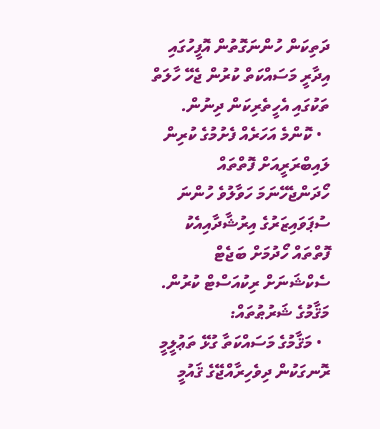ދަތިކަން ހުންނަގޮތުން އޮފީހުގައި އިދާރީ މަސައްކަތް ކުރުން ޖެހޭ ހާލަތް ތަކުގައި އެހީތެރިކަން ދިނުން.
  • ކޮންމެ އަހަރެއް ފެށުމުގެ ކުރިން ލައިބްރަރީއަށް ފޮތްތައް ހޯދަންޖެހޭނަމަ ހަވާލުވެ ހުންނަ ސުޕަވައިޒަރުގެ އިރުޝާދާއިއެކު ފޮތްތައް ހޯދުމަށް ބަޖެޓް ސެކްޝަނަށް ރިކުއަސްޓް ކުރުން.
މަޤާމުގެ ޝަރުޠުތައް:
  • މަޤާމުގެ މަސައްކަތާ ގުޅޭ ތަޢުލީމީ ރޮނގަކުން ދިވެހިރާއްޖޭގެ ޤައުމީ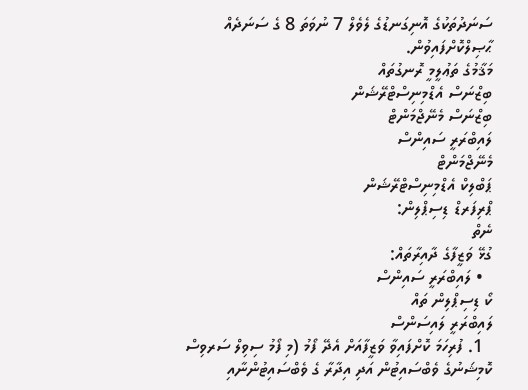ސަނަދުތަކުގެ އޮނިގަނޑުގެ ލެވެލް 7 ނުވަތަ 8 ގެ ސަނަދެއް ޙާޞިލްކޮށްފައިވުން.
މަޤާމުގެ ތަޢުލީމީ ރޮނގުތައް
ބިޒްނަސް އެޑްމިނިސްޓްރޭޝަން
ބިޒްނަސް މެނޭޖްމަންޓް
ލައިބްރަރީ ސައިންސް
މެނޭޖްމަންޓް
ޕަބްލިކް އެޑްމިނިސްޓްރޭޝަން
ޕްރިފަރޑް ޑިސިޕްލިން:
ނެތް
ގުޅޭ ވަޒީފާގެ ދާއިރާތައް:
  • ލައިބްރަރީ ސައިންސް
ކޯ ޑިސިޕްލިން ތައް
ލައިބްރަރީ ލައިސަންސް
  1. ފުރިހަމަ ކޮށްފައިވާ ވަޒީފާއަށް އެދޭ ފޯމު (މި ފޯމު ސިވިލް ސަރވިސް ކޮމިޝަނުގެ ވެބްސައިޓުން އަދި އިދާރާ ގެ ވެބްސައިޓުންނާއި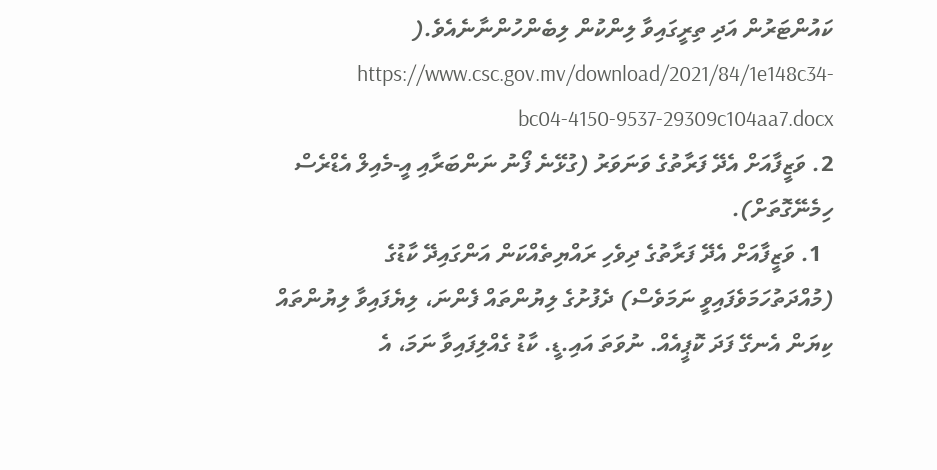ކައުންޓަރުން އަދި ތިރީގައިވާ ލިންކުން ލިބެންހުންނާނެއެވެ.( https://www.csc.gov.mv/download/2021/84/1e148c34-bc04-4150-9537-29309c104aa7.docx
2. ވަޒީފާއަށް އެދޭ ފަރާތުގެ ވަނަވަރު (ގުޅޭނެ ފޯނު ނަންބަރާއި އީ-މެއިލް އެޑްރެސް ހިމެނޭގޮތަށް).
  1. ވަޒީފާއަށް އެދޭ ފަރާތުގެ ދިވެހި ރައްޔިތެއްކަން އަންގައިދޭ ކާޑުގެ (މުއްދަތުހަމަވެފައިވީ ނަމަވެސް) ދެފުށުގެ ލިޔުންތައް ފެންނަ، ލިޔެފައިވާ ލިޔުންތައް ކިޔަން އެނގޭ ފަދަ ކޮޕީއެއް. ނުވަތަ އައި.ޑީ. ކާޑު ގެއްލިފައިވާ ނަމަ، އެ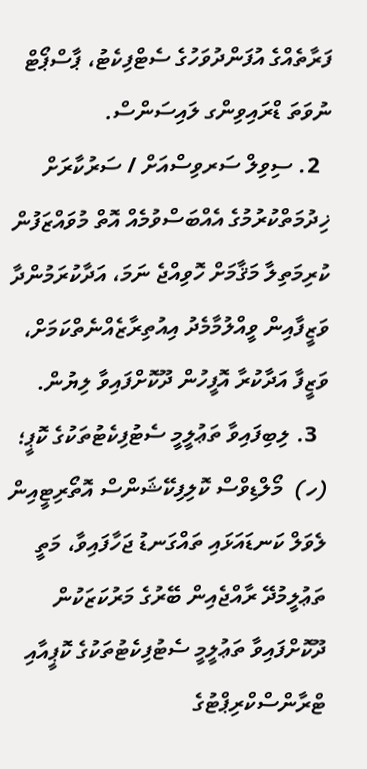ފަރާތެއްގެ އުފަންދުވަހުގެ ސެޓްފިކެޓު، ޕާސްޕޯޓް ނުވަތަ ޑްރައިވިންގ ލައިސަންސް.
  2. ސިވިލް ސަރވިސްއަށް / ސަރުކާރަށް ޚިދުމަތްކުރުމުގެ އެއްބަސްވުމެއް އޮތް މުވައްޒަފުން ކުރިމަތިލާ މަޤާމަށް ހޮވިއްޖެ ނަމަ، އަދާކުރަމުންދާ ވަޒީފާއިން ވީއްލުމާމެދު އިއުތިރާޒެއްނެތްކަމަށް، ވަޒީފާ އަދާކުރާ އޮފީހުން ދޫކޮށްފައިވާ ލިޔުން.
  3. ލިބިފައިވާ ތަޢުލީމީ ސެޓުފިކެޓުތަކުގެ ކޮޕީ؛
(ހ)  މޯލްޑިވްސް ކޮލިފިކޭޝަންސް އޮތޯރިޓީއިން ލެވަލް ކަނޑައަޅައި ތައްގަނޑު ޖަހާފައިވާ، މަތީ ތަޢުލީމުދޭ ރާއްޖެއިން ބޭރުގެ މަރުކަޒަކުން ދޫކޮށްފައިވާ ތަޢުލީމީ ސެޓުފިކެޓުތަކުގެ ކޮޕީއާއި ޓްރާންސްކްރިޕްޓުގެ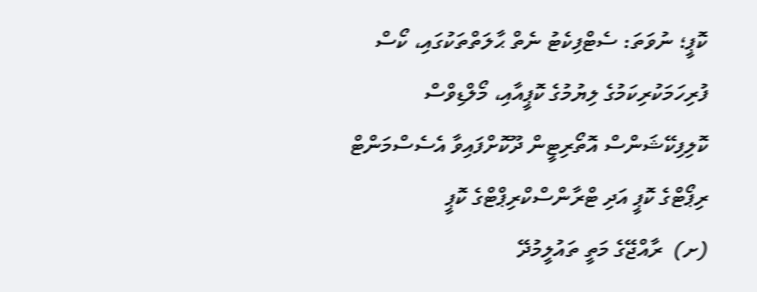ކޮޕީ؛ ނުވަތަ: ސެޓްފިކެޓު ނެތް ޙާލަތްތަކުގައި، ކޯސް ފުރިހަމަކުރިކަމުގެ ލިޔުމުގެ ކޮޕީއާއި، މޯލްޑިވްސް ކޮލިފިކޭޝަންސް އޮތޯރިޓީން ދޫކޮށްފައިވާ އެސެސްމަންޓް ރިޕޯޓްގެ ކޮޕީ އަދި ޓްރާންސްކްރިޕްޓްގެ ކޮޕީ
(ށ)  ރާއްޖޭގެ މަތީ ތައުލީމުދޭ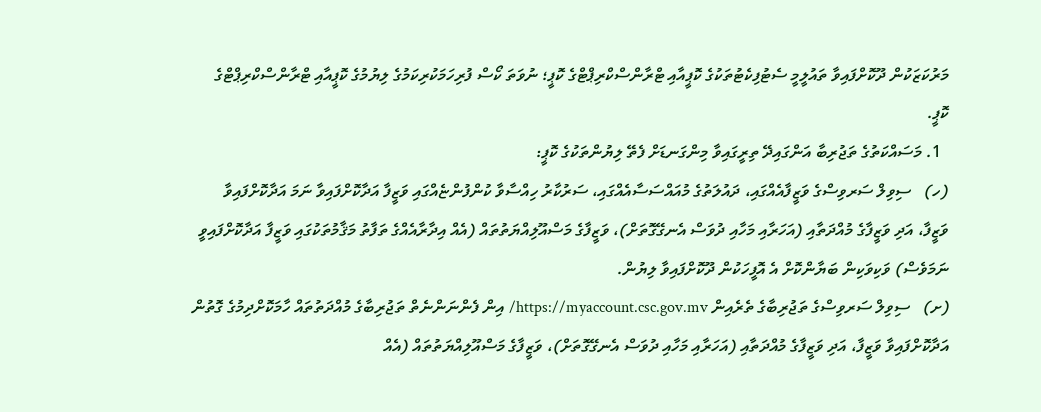މަރުކަޒަކުން ދޫކޮށްފައިވާ ތައުލީމީ ސެޓުފިކެޓުތަކުގެ ކޮޕީއާއި ޓްރާންސްކްރިޕްޓްގެ ކޮޕީ؛ ނުވަތަ ކޯސް ފުރިހަމަކުރިކަމުގެ ލިޔުމުގެ ކޮޕީއާއި ޓްރާންސްކްރިޕްޓްގެ ކޮޕީ.
  1. މަސައްކަތުގެ ތަޖުރިބާ އަންގައިދޭ ތިރީގައިވާ މިންގަނޑަށް ފެތޭ ލިޔުންތަކުގެ ކޮޕީ:
(ހ)   ސިވިލް ސަރވިސްގެ ވަޒީފާއެއްގައި، ދައުލަތުގެ މުއައްސަސާއެއްގައި، ސަރުކާރު ހިއްސާވާ ކުންފުންޏެއްގައި ވަޒީފާ އަދާކޮށްފައިވާ ނަމަ އަދާކޮށްފައިވާ ވަޒީފާ، އަދި ވަޒީފާގެ މުއްދަތާއި (އަހަރާއި މަހާއި ދުވަސް އެނގޭގޮތަށް)، ވަޒީފާގެ މަސްއޫލިއްޔަތުތައް (އެއް އިދާރާއެއްގެ ތަފާތު މަޤާމުތަކުގައި ވަޒީފާ އަދާކޮށްފައިވީ ނަމަވެސް) ވަކިވަކިން ބަޔާންކޮށް އެ އޮފީހަކުން ދޫކޮށްފައިވާ ލިޔުން.
(ށ)   ސިވިލް ސަރވިސްގެ ތަޖުރިބާގެ ތެރެއިން https://myaccount.csc.gov.mv/ އިން ފެންނަންނެތް ތަޖުރިބާގެ މުއްދަތުތައް ހާމަކޮށްދިމުގެ ގޮތުން އަދާކޮށްފައިވާ ވަޒީފާ، އަދި ވަޒީފާގެ މުއްދަތާއި (އަހަރާއި މަހާއި ދުވަސް އެނގޭގޮތަށް)، ވަޒީފާގެ މަސްއޫލިއްޔަތުތައް (އެއް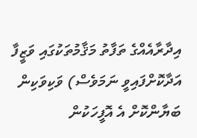އިދާރާއެއްގެ ތަފާތު މަޤާމުތަކުގައި ވަޒީފާ އަދާކޮށްފައިވީ ނަމަވެސް) ވަކިވަކިން ބަޔާންކޮށް އެ އޮފީހަކުން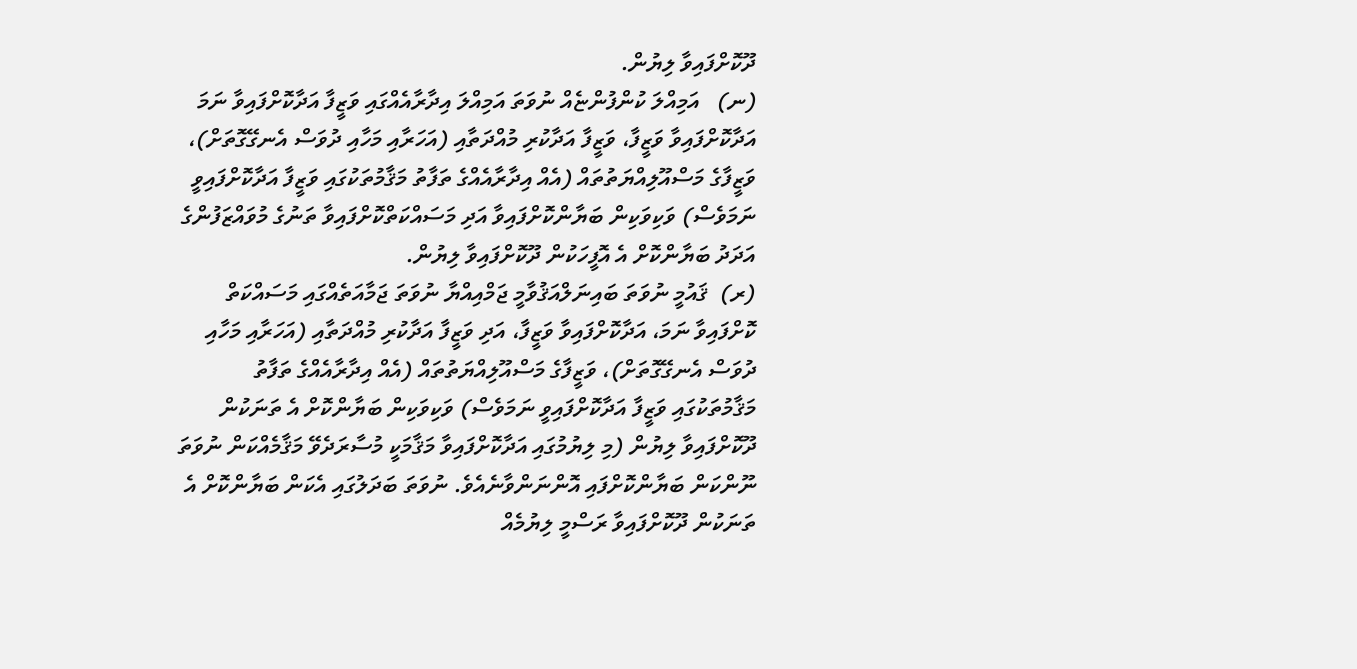ދޫކޮށްފައިވާ ލިޔުން.
(ނ)   އަމިއްލަ ކުންފުންޏެއް ނުވަތަ އަމިއްލަ އިދާރާއެއްގައި ވަޒީފާ އަދާކޮށްފައިވާ ނަމަ އަދާކޮށްފައިވާ ވަޒީފާ، ވަޒީފާ އަދާކުރި މުއްދަތާއި (އަހަރާއި މަހާއި ދުވަސް އެނގޭގޮތަށް)، ވަޒީފާގެ މަސްއޫލިއްޔަތުތައް (އެއް އިދާރާއެއްގެ ތަފާތު މަޤާމުތަކުގައި ވަޒީފާ އަދާކޮށްފައިވީ ނަމަވެސް) ވަކިވަކިން ބަޔާންކޮށްފައިވާ އަދި މަސައްކަތްކޮށްފައިވާ ތަނުގެ މުވައްޒަފުންގެ އަދަދު ބަޔާންކޮށް އެ އޮފީހަކުން ދޫކޮށްފައިވާ ލިޔުން.
(ރ)  ޤައުމީ ނުވަތަ ބައިނަލްއަޤުވާމީ ޖަމްއިއްޔާ ނުވަތަ ޖަމާއަތެއްގައި މަސައްކަތް ކޮށްފައިވާ ނަމަ، އަދާކޮށްފައިވާ ވަޒީފާ، އަދި ވަޒީފާ އަދާކުރި މުއްދަތާއި (އަހަރާއި މަހާއި ދުވަސް އެނގޭގޮތަށް)، ވަޒީފާގެ މަސްއޫލިއްޔަތުތައް (އެއް އިދާރާއެއްގެ ތަފާތު މަޤާމުތަކުގައި ވަޒީފާ އަދާކޮށްފައިވީ ނަމަވެސް) ވަކިވަކިން ބަޔާންކޮށް އެ ތަނަކުން ދޫކޮށްފައިވާ ލިޔުން (މި ލިޔުމުގައި އަދާކޮށްފައިވާ މަޤާމަކީ މުސާރަދެވޭ މަޤާމެއްކަން ނުވަތަ ނޫންކަން ބަޔާންކޮށްފައި އޮންނަންވާނެއެވެ. ނުވަތަ ބަދަލުގައި އެކަން ބަޔާންކޮށް އެ ތަނަކުން ދޫކޮށްފައިވާ ރަސްމީ ލިޔުމެއް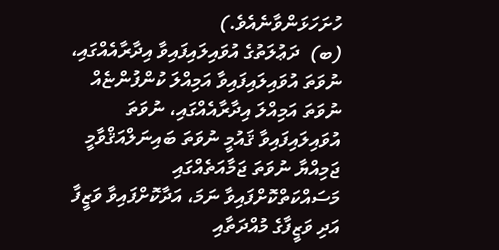ހުށަހަޅަންވާނެއެވެ.)
(ބ)  ދަޢުލަތުގެ އުވައިލައިފައިވާ އިދާރާއެއްގައި، ނުވަތަ އުވައިލައިފައިވާ އަމިއްލަ ކުންފުންޏެއް ނުވަތަ އަމިއްލަ އިދާރާއެއްގައި، ނުވަތަ އުވައިލައިފައިވާ ޤައުމީ ނުވަތަ ބައިނަލްއަޤްވާމީ ޖަމިއްޔާ ނުވަތަ ޖަމާއަތެއްގައި މަސައްކަތްކޮށްފައިވާ ނަމަ، އަދާކޮށްފައިވާ ވަޒީފާ އަދި ވަޒީފާގެ މުއްދަތާއި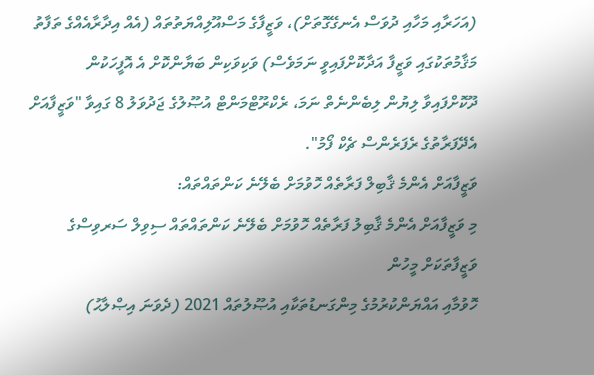(އަހަރާއި މަހާއި ދުވަސް އެނގޭގޮތަށް)، ވަޒީފާގެ މަސްއޫލިއްޔަތުތައް (އެއް އިދާރާއެއްގެ ތަފާތު މަޤާމުތަކުގައި ވަޒީފާ އަދާކޮށްފައިވީ ނަމަވެސް) ވަކިވަކިން ބަޔާންކޮށް އެ އޮފީހަކުން ދޫކޮށްފައިވާ ލިޔުން ލިބެންނެތް ނަމަ، ރެކްރޫޓްމަންޓް އުޞޫލުގެ ޖަދުވަލު 8 ގައިވާ "ވަޒީފާއަށް އެދޭފަރާތުގެ ރެފަރެންސް ޗެކް ފޯމު".
ވަޒީފާއަށް އެންމެ ޤާބިލް ފަރާތެއް ހޮވުމަށް ބެލޭނެ ކަންތައްތައް:
މި ވަޒީފާއަށް އެންމެ ޤާބިލު ފަރާތެއް ހޮވުމަށް ބެލޭނެ ކަންތައްތައް ސިވިލް ސަރވިސްގެ ވަޒީފާތަކަށް މީހުން
ހޮވުމާއި އައްޔަންކުރުމުގެ މިންގަނޑުތަކާއި އުޞޫލުތައް 2021 (ދެވަނަ އިޞްލާޙު)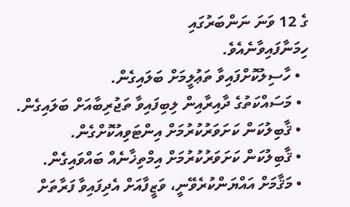ގެ 12 ވަނަ ނަންބަރުގައި
ހިމަނާފައިވާނެއެވެ.
  • ހާސިލުކޮށްފައިވާ ތަޢުލީމަށް ބަލައިގެން.
  • މަސައްކަތުގެ ދާއިރާއިން ލިބިފައިވާ ތަޖުރިބާއަށް ބަލައިގެން.
  • ޤާބިލުކަން ކަށަވަރުކުރުމަށް އިންޓަވިއުކޮށްގެން.
  • ޤާބިލުކަން ކަށަވަރުކުރުމަށް އިމްތިޚާނެއް ބައްވައިގެން.
  • މަޤާމަށް އައްޔަންކުރެވޭނީ، ވަޒީފާއަށް އެދިފައިވާ ފަރާތަށް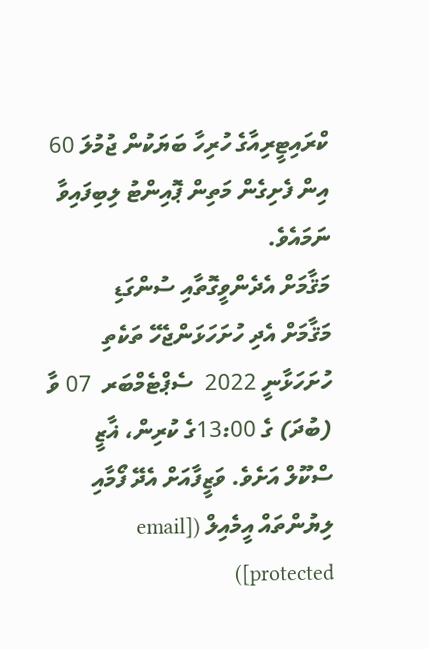ކްރައިޓީރިއާގެ ހުރިހާ ބަޔަކުން ޖުމުލަ 60 އިން ފެށިގެން މަތިން ޕޮއިންޓު ލިބިފައިވާ ނަމައެވެ.
މަޤާމަށް އެދެންވީގޮތާއި ސުންގަޑި
މަޤާމަށް އެދި ހުށަހަޅަންޖެހޭ ތަކެތި ހުށަހަޅާނީ 2022  ސެޕްޓެމްބަރ  07 ވާ (ބުދަ) ގެ 13:00ގެ ކުރިން، ޣާޒީ ސްކޫލް އަށެވެ. ވަޒީފާއަށް އެދޭ ފޯމާއި ލިޔުންތައް އީމެއިލް ([email protected])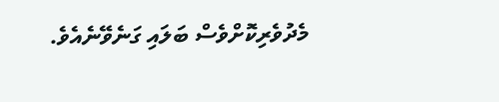މެދުވެރިކޮށްވެސް ބަލައި ގަނެވޭނެއެވެ.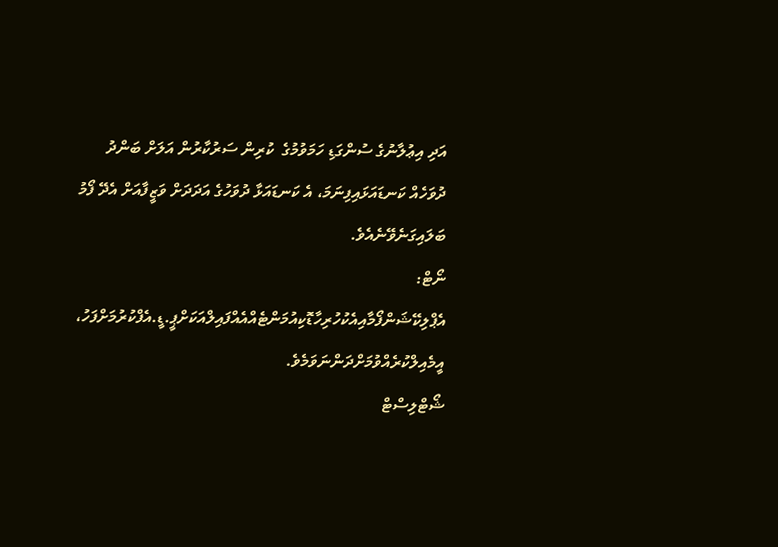އަދި އިޢުލާނުގެ ސުންގަޑި ހަމަވުމުގެ  ކުރިން ސަރުކާރުން އަލަށް ބަންދު ދުވަހެއް ކަނޑައަޅައިފިނަމަ، އެ ކަނޑައަޅާ ދުވަހުގެ އަދަދަށް ވަޒީފާއަށް އެދޭ ފޯމު ބަލައިގަނެވޭނެއެވެ.
ނޯޓް: އެޕްލިކޭޝަންފޯމާއިއެކުހުރިހާޑޮކިއުމަންޓެއްއެއްފައިލްއަކަށްޕީ.ޑީ.އެފްކުރުމަށްފަހު، އީމެއިލްކުރެއްވުމަށްދަންނަވަމެވެ.
ޝޯޓްލިސްޓް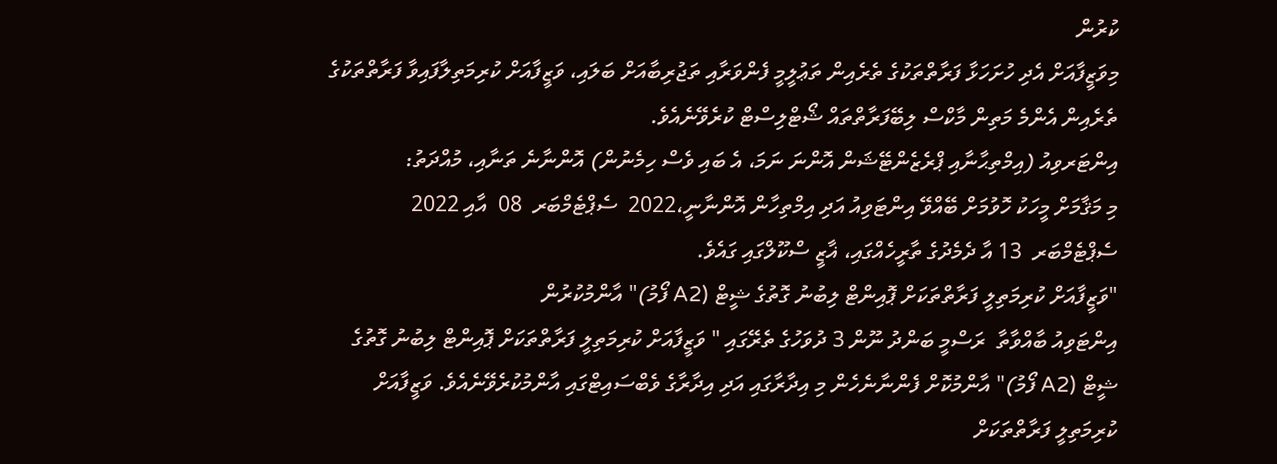ކުރުން
މިވަޒީފާއަށް އެދި ހުށަހަޅާ ފަރާތްތަކުގެ ތެރެއިން ތަޢުލީމީ ފެންވަރާއި ތަޖުރިބާއަށް ބަލައި، ވަޒީފާއަށް ކުރިމަތިލާފައިވާ ފަރާތްތަކުގެ ތެރެއިން އެންމެ މަތިން މާކްސް ލިބޭފަރާތްތައް ޝޯޓްލިސްޓް ކުރެވޭނެއެވެ.
އިންޓަރވިއު (އިމްތިޙާނާއި ޕްރެޒެންޓޭޝަން އޮންނަ ނަމަ، އެ ބައި ވެސް ހިމެނުން) އޮންނާނެ ތަނާއި، މުއްދަތު:
މި މަޤާމަށް މީހަކު ހޮވުމަށް ބޭއްވޭ އިންޓަވިއު އަދި އިމްތިހާން އޮންނާނީ،2022  ސެޕްޓެމްބަރ  08  އާއި 2022  ސެޕްޓެމްބަރ  13 އާ ދެމެދުގެ ތާރީހެއްގައި، ޣާޒީ ސްކޫލްގައި ގައެވެ.
"ވަޒީފާއަށް ކުރިމަތިލީ ފަރާތްތަކަށް ޕޮއިންޓް ލިބުނު ގޮތުގެ ޝީޓް (A2 ފޯމު)" އާންމުކުރުން
އިންޓަވިއު ބާއްވާތާ  ރަސްމީ ބަންދު ނޫން 3 ދުވަހުގެ ތެރޭގައި " ވަޒީފާއަށް ކުރިމަތިލީ ފަރާތްތަކަށް ޕޮއިންޓް ލިބުނު ގޮތުގެ ޝީޓް (A2 ފޯމު)" އާންމުކޮށް ފެންނާނެހެން މި އިދާރާގައި އަދި އިދާރާގެ ވެބްސައިޓްގައި އާންމުކުރެވޭނެއެވެ. ވަޒީފާއަށް ކުރިމަތިލީ ފަރާތްތަކަށް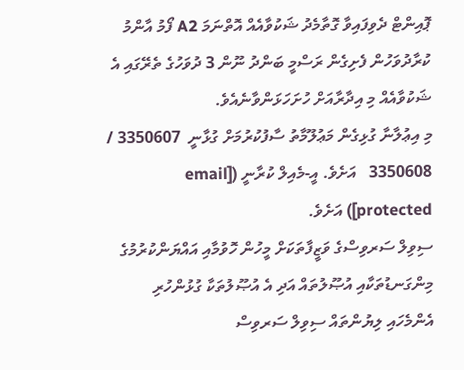ޕޮއިންޓް ދެވިފައިވާ ގޮތާމެދު ޝަކުވާއެއް އޮތްނަމަ A2 ފޯމު އާންމު ކުރާދުވަހުން ފެށިގެން ރަސްމީ ބަންދު ނޫން 3 ދުވަހުގެ ތެރޭގައި އެ ޝަކުވާއެއް މި އިދާރާއަށް ހުށަހަޅަންވާނެއެވެ.
މި އިޢުލާނާ ގުޅިގެން މަޢުލޫމާތު ސާފުކުރުމަށް ގުޅާނީ  3350607 / 3350608   އަށެވެ. އީ-މެއިލް ކުރާނީ ([email protected]) އަށެވެ.
ސިވިލް ސަރވިސްގެ ވަޒީފާތަކަށް މީހުން ހޮވުމާއި އައްޔަންކުރުމުގެ މިންގަނޑުތަކާއި އުޞޫލުތައް އަދި އެ އުޞޫލުތަކާ ގުޅުންހުރި އެންމެހައި ލިޔުންތައް ސިވިލް ސަރވިސް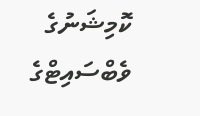ކޮމިޝަނުގެ ވެބްސައިޓްގެ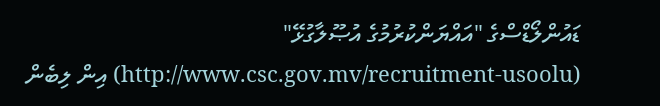ޑައުންލޯޑްސްގެ "އައްޔަންކުރުމުގެ އުޞޫލާގުޅޭ" (http://www.csc.gov.mv/recruitment-usoolu) އިން ލިބެން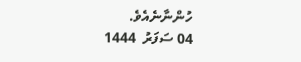ހުންނާނެއެވެ.
04 ސަފަރު  1444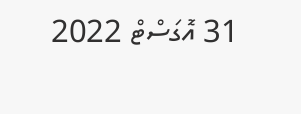31 އޮގަސްޓް 2022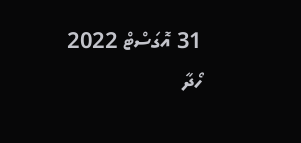31 އޮގަސްޓް 2022
ހޯދާ